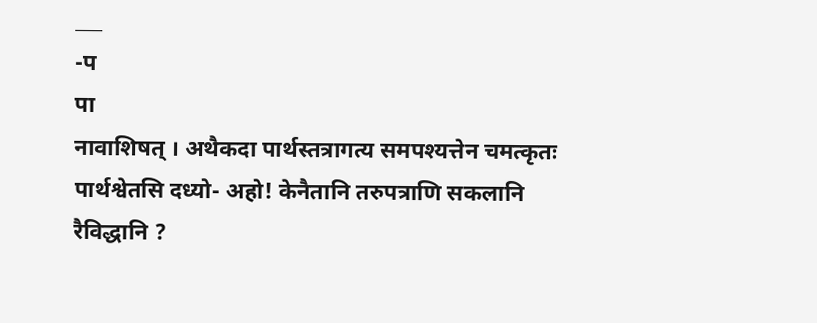___
-प
पा
नावाशिषत् । अथैकदा पार्थस्तत्रागत्य समपश्यत्तेन चमत्कृतः पार्थश्वेतसि दध्यो- अहो! केनैतानि तरुपत्राणि सकलानि रैविद्धानि ?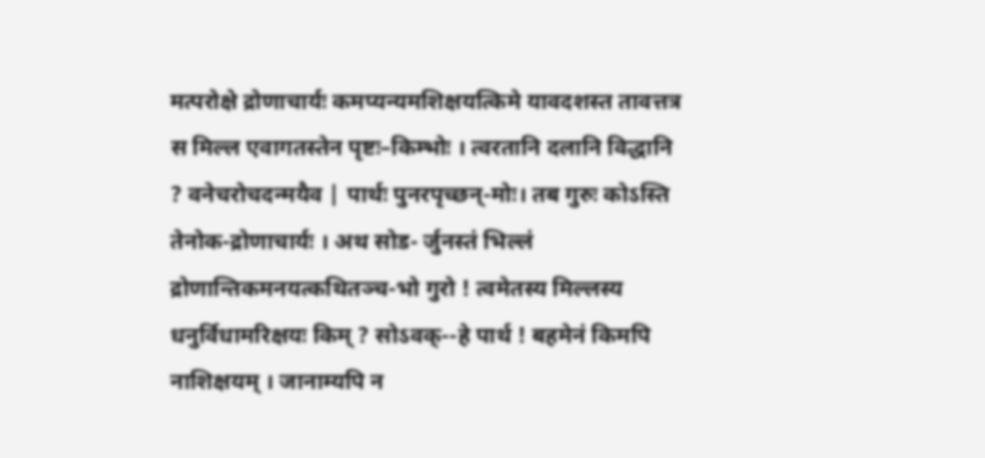मत्परोक्षे द्रोणाचार्यः कमप्यन्यमशिक्षयत्किमे यावदशस्त तावत्तत्र स मिल्ल एवागतस्तेन पृष्टः–किम्भोः । त्वरतानि दलानि विद्धानि ? वनेचरोचदन्मयैव | पार्थः पुनरपृच्छन्-मोः। तब गुरुः कोऽस्ति तेनोक-द्रोणाचार्यः । अथ सोड- र्जुनस्तं भिल्लं द्रोणान्तिकमनयत्कथितञ्च-भो गुरो ! त्वमेतस्य मिल्लस्य धनुर्विधामरिक्षयः किम् ? सोऽवक्--हे पार्थ ! बहमेनं किमपि नाशिक्षयम् । जानाम्यपि न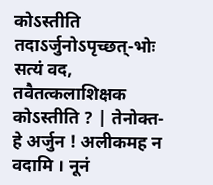कोऽस्तीति तदाऽर्जुनोऽपृच्छत्-भोः सत्यं वद, तवैतत्कलाशिक्षक कोऽस्तीति ? | तेनोक्त-हे अर्जुन ! अलीकमह न वदामि । नूनं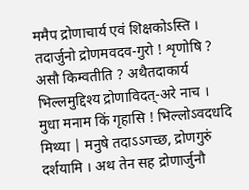ममैप द्रोणाचार्य एवं शिक्षकोऽस्ति । तदार्जुनो द्रोणमवदव-गुरो ! शृणोषि ? असौ किम्वतीति ? अथैतदाकार्य भिल्लमुद्दिश्य द्रोणाविदत्-अरे नाच । मुधा मनाम किं गृहासि ! भिल्लोऽवदधदि मिथ्या | मनुषे तदाऽऽगच्छ, द्रोणगुरुं दर्शयामि । अथ तेन सह द्रोणार्जुनौ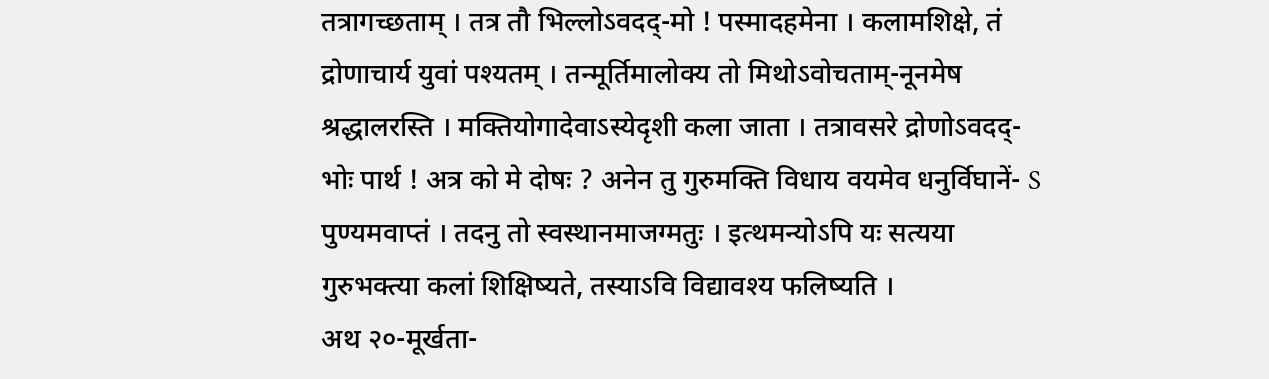तत्रागच्छताम् । तत्र तौ भिल्लोऽवदद्-मो ! पस्मादहमेना । कलामशिक्षे, तं द्रोणाचार्य युवां पश्यतम् । तन्मूर्तिमालोक्य तो मिथोऽवोचताम्-नूनमेष श्रद्धालरस्ति । मक्तियोगादेवाऽस्येदृशी कला जाता । तत्रावसरे द्रोणोऽवदद्-भोः पार्थ ! अत्र को मे दोषः ? अनेन तु गुरुमक्ति विधाय वयमेव धनुर्विघानें- S पुण्यमवाप्तं । तदनु तो स्वस्थानमाजग्मतुः । इत्थमन्योऽपि यः सत्यया गुरुभक्त्या कलां शिक्षिष्यते, तस्याऽवि विद्यावश्य फलिष्यति ।
अथ २०-मूर्खता-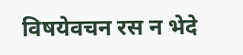विषयेवचन रस न भेदे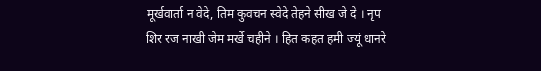मूर्खवार्ता न वेदे, तिम कुवचन स्वेदे तेहने सीख जे दे । नृप शिर रज नाखी जेम मर्खे चहीने । हित कहत हमी ज्यूं धानरे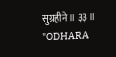सुग्रहीने ॥ ३३ ॥
"ODHARA